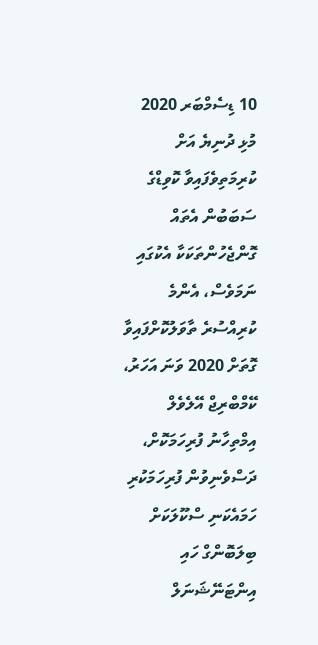10 ޑިސެމްބަރ 2020
މުޅި ދުނިޔެ އަށް ކުރިމަތިވެފައިވާ ކޮވިޑްގެ ސަބަބުން އެތައް ގޮންޖެހުންތަކަކާ އެކުގައި ނަމަވެސް، އެންމެ ކުރިއްސުރެ ތާވަލުކޮށްފައިވާ ގޮތަށް 2020 ވަނަ އަހަރު، ކޭމްބްރިޖް އޭލެވެލް އިމްތިހާނު ފުރިހަމަކޮށް، ދަސްވެނިވުން ފުރިހަމަކުރި ހަމައެކަނި ސްކޫލަކަށް ބިލަބޮންގް ހައި އިންޓަނޭޝަނަލް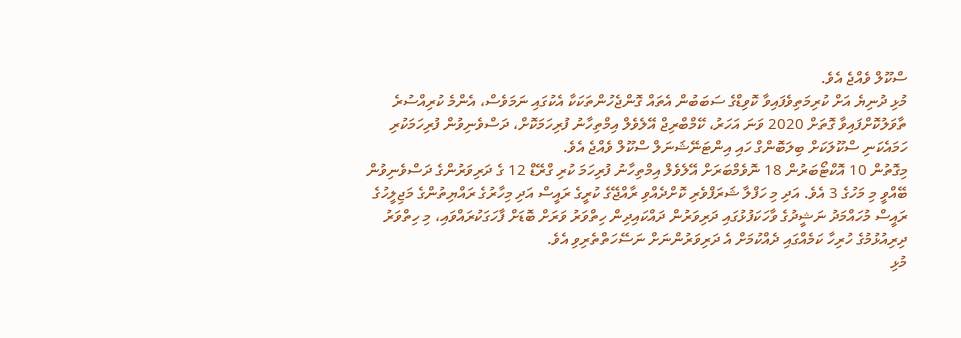ސްކޫލް ވެއްޖެ އެވެ.
މުޅި ދުނިޔެ އަށް ކުރިމަތިވެފައިވާ ކޮވިޑްގެ ސަބަބުން އެތައް ގޮންޖެހުންތަކަކާ އެކުގައި ނަމަވެސް، އެންމެ ކުރިއްސުރެ ތާވަލުކޮށްފައިވާ ގޮތަށް 2020 ވަނަ އަހަރު، ކޭމްބްރިޖް އޭލެވެލް އިމްތިހާނު ފުރިހަމަކޮށް، ދަސްވެނިވުން ފުރިހަމަކުރި ހަމައެކަނި ސްކޫލަކަށް ބިލަބޮންގް ހައި އިންޓަނޭޝަނަލް ސްކޫލް ވެއްޖެ އެވެ.
މިގޮތުން 10 އޮކްޓޯބަރުން 18 ނޮވެމްބަރަށް އޭލެވެލް އިމްތިހާނު ފުރިހަމަ ކުރި ގްރޭޑް 12 ގެ ދަރިވަރުންގެ ދަސްވެނިވުން ބޭއްވީ މި މަހުގެ 3 އެވެ. އަދި މި ހަފްލާ ޝަރަފްވެރި ކޮށްދެއްވި ރާއްޖޭގެ ކުރީގެ ރައީސް އަދި މިހާރުގެ ރައްޔިތުންގެ މަޖިލީހުގެ ރައީސް މުހައްމަދު ނަޝީދުގެ ވާހަކަފުޅުގައި ދަރިވަރުން ދައްކައިދިން ހިތްވަރު ވަރަށް ބޮޑަށް ފާހަގަކުރައްވައި، މި ހިތްވަރު ދިރިއުޅުމުގެ ހުރިހާ ކަމެއްގައި ދެއްކުމަށް އެ ދަރިވަރުންނަށް ނަސޭހަތްތެރިވި އެވެ.
މުޅި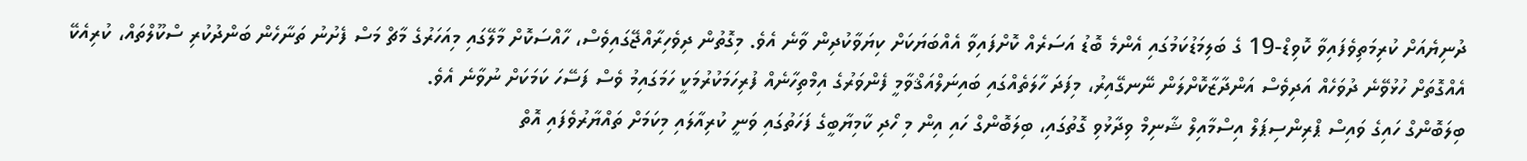ދުނިޔެއަށް ކުރިމަތިވެފައިވާ ކޮވިޑް-19 ގެ ބަލިމަޑުކަމުގައި އެންމެ ބޮޑު އަސަރެއް ކޮށްފައިވާ އެއްބަޔަކަށް ކިޔަވާކުދިން ވާނެ އެވެ. މިގޮތުން ދިވެހިރާއްޖޭގައިވެސް، ހާއްސަކޮށް މާލޭގައި މިއަހަރުގެ މާޗް މަސް ފެށުނު ތަނާހެން ބަންދުކުރި ސްކޫލްތައް، ކުރިއެކޭ އެއްގޮތަށް ހުޅުވޭނެ ދުވަހެއް އަދިވެސް އަންދާޒާކޮށްލަން ނޭނގޭއިރު، މިފަދަ ހާލަތެއްގައި ބައިނަލްއަޤްވާމީ ފެންވަރުގެ އިމްތިހާނެއް ފުރިހަމަކުރުމަކީ ހަމަގައިމު ވެސް ފަސޭހަ ކަމަކަށް ނުވާނެ އެވެ.
ބިލަބޮންގް ހައިގެ ވައިސް ޕްރިންސިޕަލް އިސްމާއިލް ޝާނިމް ވިދާޅުވި ގޮތުގައި، ބިލަބޮންގް ހައި އިން މި ހޯދި ކާމިޔާބީގެ ފަހަތުގައި ވަނީ ކުރިއާލައި މިކަމަށް ތައްޔާރުވެފައި އޮތް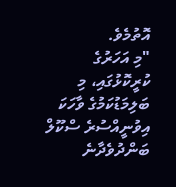އޮތުމެވެ.
"މި އަހަރުގެ ކުރީކޮޅުގައި، މި ބަލިމަޑުކަމުގެ ވާހަކަ އިވުނީއްސުރެ ސްކޫލް ބަންދުވެދާނެ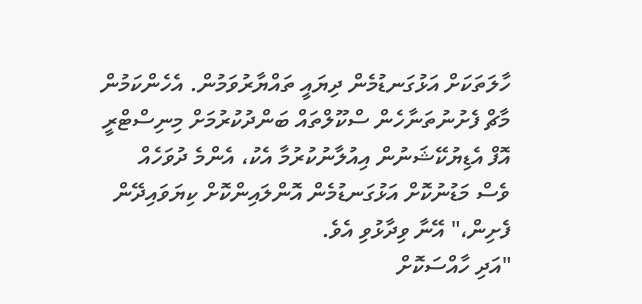ހާލަތަކަށް އަޅުގަނޑުމެން ދިޔައީ ތައްޔާރުވަމުން. އެހެންކަމުން މާޗް ފެށުނުތަނާހެން ސްކޫލްތައް ބަންދުކުރުމަށް މިނިސްޓްރީ އޮފް އެޑިޔުކޭޝަނުން އިއުލާނުކުރުމާ އެކު، އެންމެ ދުވަހެއް ވެސް މަޑުނުކޮށް އަޅުގަނޑުމެން އޮންލައިންކޮށް ކިޔަވައިދޭން ފެށިން،" އޭނާ ވިދާޅުވި އެވެ.
"އަދި ހާއްސަކޮށް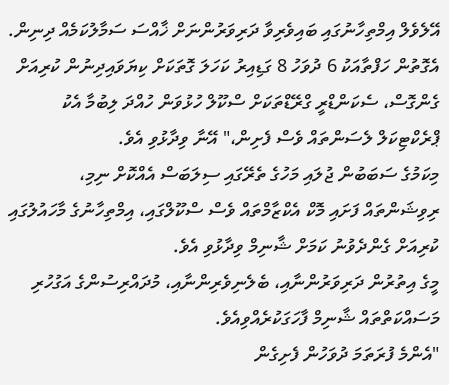އޭލެވެލް އިމްތިހާނުގައި ބައިވެރިވާ ދަރިވަރުންނަށް ޚާއްސަ ސަމާލުކަމެއް ދިނިން. އެގޮތުން ހަފްތާއަކު 6 ދުވަހު 8 ގަޑިއިރު ކަހަލަ ގޮތަކަށް ކިޔަވައިދިނުން ކުރިއަށް ގެންގޮސް، ސެކަންޑްރީ ގްރޭޑްތަކަށް ސްކޫލް ހުޅުވަން ހުއްދަ ލިބުމާ އެކު ޕްރެކްޓިކަލް ލެސަންތައް ވެސް ފެށިން،" އޭނާ ވިދާޅުވި އެވެ.
މިކަމުގެ ސަބަބުން ޖުލައި މަހުގެ ތެރޭގައި ސިލަބަސް އެއްކޮށް ނިމި، ރިވިޝަންތައް ފަށައި މޮކް އެކްޒާމްތައް ވެސް ސްކޫލްގައި، އިމްތިހާނުގެ މާހައުލުގައި ކުރިއަށް ގެންދެވުނު ކަމަށް ޝާނިމް ވިދާޅުވި އެވެ.
މީގެ އިތުރުން ދަރިވަރުންނާއި، ބެލެނިވެރިންނާއި، މުދައްރިސުންގެ އަގުހުރި މަސައްކަތްތައް ޝާނިމް ފާހަގަކުރެއްވިއެވެ.
"އެންމެ ފުރަތަމަ ދުވަހުން ފެށިގެން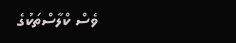ވެސް ކްލާސްތަކުގެ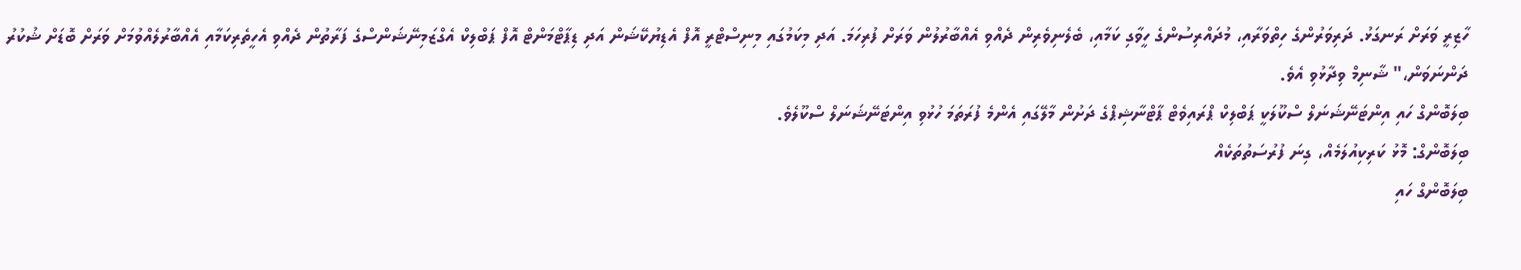ހާޒިރީ ވަރަށް ރަނގަޅު. ދަރިވަރުންގެ ހިތްވަރާއި، މުދައްރިސުންގެ ހީވާގި ކަމާއި، ބެލެނިވެރިން ދެއްވި އެއްބާރުލުން ވަރަށް ފުރިހަމަ. އަދި މިކަމުގައި މިނިސްޓްރީ އޮފް އެޑިޔުކޭޝަން އަދި ޑިޕާޓްމަންޓް އޮފް ޕަބްލިކް އެގްޒަމިނޭޝަންސްގެ ފަރާތުން ދެއްވި އެހީތެރިކަމާއި އެއްބާރުލެއްވުމަށް ވަރަށް ބޮޑަށް ޝުކުރު ދަންނަވަން،" ޝާނިމް ވިދާޅުވި އެވެ.
ބިލަބޮންގް ހައި އިންޓަނޭޝަނަލް ސްކޫލަކީ ޕަބްލިކް ޕްރައިވެޓް ޕާޓްނާޝިޕްގެ ދަށުން މާލޭގައި އެންމެ ފުރަތަމަ ހުޅުވި އިންޓަނޭޝަނަލް ސްކޫލެވެ.
ބިލަބޮންގް: މޮޅު ކަރިކިއުލަމެއް، ގިނަ ފުރުސަތުތަކެއް
ބިލަބޮންގް ހައި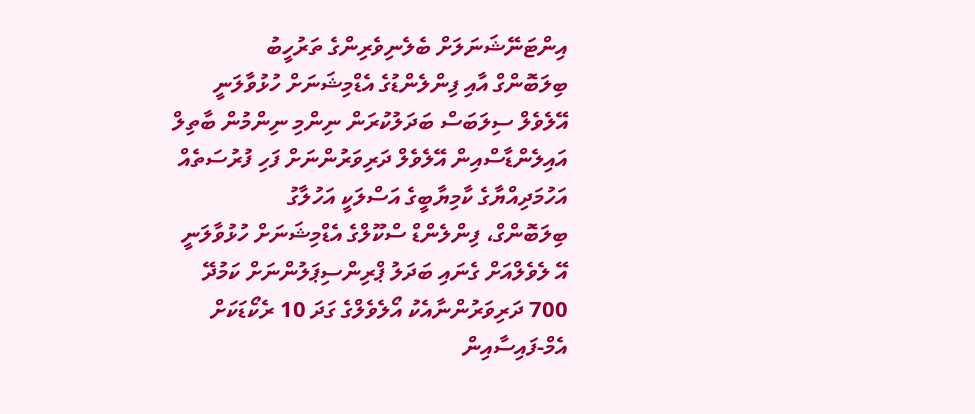އިންޓަނޭޝަނަލަށް ބެލެނިވެރިންގެ ތަރުހީބު
ބިލަބޮންގް އާއި ފިންލެންޑުގެ އެޑްމިޝަނަށް ހުޅުވާލަނީ
އޭލެވެލް ސިލަބަސް ބަދަލުކުރަން ނިންމި ނިންމުން ބާތިލް
އައިލެންޑާސްއިން އޭލެވެލް ދަރިވަރުންނަށް ފަހި ފުރުސަތެއް
އަހުމަދިއްޔާގެ ކާމިޔާބީގެ އަސްލަކީ އަހުލާގު
ބިލަބޮންގް، ފިންލެންޑް ސްކޫލްގެ އެޑްމިޝަނަށް ހުޅުވާލަނީ
އޭ ލެވެލްއަށް ގެނައި ބަދަލު ޕްރިންސިޕަލުންނަށް ކަމުދޭ
700 ދަރިވަރުންނާއެކު އޯލެވެލްގެ ގަދަ 10 ރެކޯޑަކަށް
އެމް-ފައިސާއިން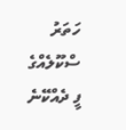ހަތަރު ސްކޫލެއްގެ ފީ ދެއްކޭނެ